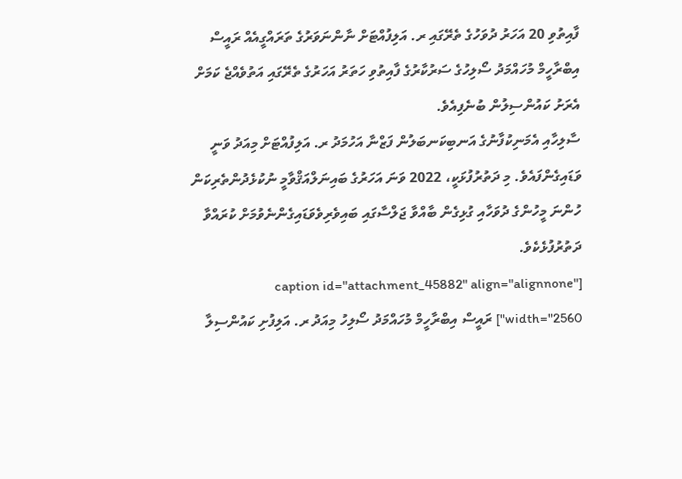ފާއިތުވި 20 އަހަރު ދުވަހުގެ ތެރޭގައި ރ. އަލިފުއްޓަށް ނާންނަވަރުގެ ތަރައްގީއެއް ރައީސް އިބްރާހީމް މުހައްމަދު ސޯލިހުގެ ސަރުކާރުގެ ފާއިތުވި ހަތަރު އަހަރުގެ ތެރޭގައި އަތުވެއްޖެ ކަމަށް އެރަށު ކައުންސިލުން ބުނެފިއެވެ.
ސާލިހާއި އެމަނިކުފާނުގެ އަނބިކަނބަލުން ފަޒްނާ އަހުމަދު ރ. އަލިފުއްޓަށް މިއަދު ވަނީ ވަޑައިގެންފައެވެ. މި ދަތުރުފުޅަކީ، 2022 ވަނަ އަހަރުގެ ބައިނަލްއަޤްވާމީ ނުކުޅެދުންތެރިކަން ހުންނަ މީހުންގެ ދުވަހާއި ގުޅިގެން ބާއްވާ ޖަލްސާގައި ބައިވެރިވެވަޑައިގެންނެވުމަށް ކުރައްވާ ދަތުރުފުޅެކެވެ.
[caption id="attachment_45882" align="alignnone" width="2560"] ރައީސް އިބްރާހީމް މުހައްމަދު ސޯލިހު މިއަދު ރ. އަލިފުށި ކައުންސިލާ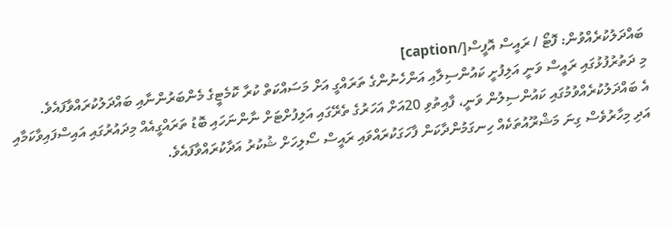ބައްދަލުކުރެއްވުން: ފޮޓޯ / ރައީސް އޮފީސް[/caption]
މި ދަތުރުފުޅުގައި ރައީސް ވަނީ އަލިފުށީ ކައުންސިލާއި އަންހެނުންގެ ތަރައްގީ އަށް މަސައްކަތް ކުރާ ކޮމެޓީގެ މެންބަރުންނާއި ބައްދަލުކުރައްވާފައެވެ.
އެ ބައްދަލުކުރެއްވުމުގައި ކައުންސިލުން ވަނީ، ފާއިތުވި 20އަށް އަހަރުގެ ތެރޭގައި އަލިފުށްޓަށް ނާންނަހައި ބޮޑު ތަރައްގީއެއް މިދައުރުގައި އައިސްފައިވާކަމާއި އަދި މިހާރުވެސް ގިނަ މަޝްރޫއުތަކެއް ހިނގަމުންދާކަން ފާހަގަކުރައްވައި ރައީސް ސޯލިހަށް ޝުކުރު އަދާކުރައްވާފައެވެ.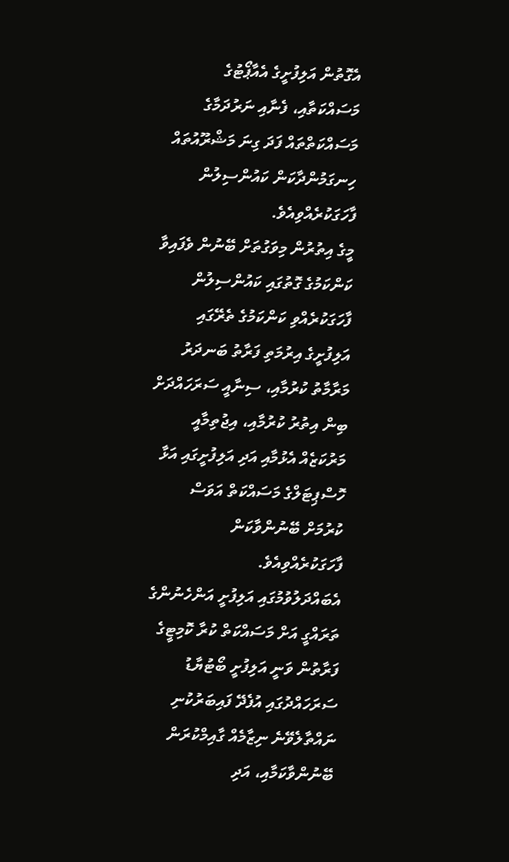އެގޮތުން އަލިފުށީގެ އެއާޕޯޓުގެ މަސައްކަތާއި، ފެނާއި ނަރުދަމާގެ މަސައްކަތްތައް ފަދަ ގިނަ މަޝްރޫއުތައް ހިނގަމުންދާކަން ކައުންސިލުން ފާހަގަކުރެއްވިއެވެ.
މީގެ އިތުރުން މިވަގުތަށް ބޭނުން ވެފައިވާ ކަންކަމުގެ ގޮތުގައި ކައުންސިލުން ފާހަގަކުރެއްވި ކަންކަމުގެ ތެރޭގައި އަލިފުށީގެ އިރުމަތި ފަރާތު ބަނދަރު މަރާމާތު ކުރުމާއި، ސިނާއީ ސަރަހައްދަށް ބިން އިތުރު ކުރުމާއި، އިޖުތިމާއީ މަރުކަޒެއް އެޅުމާއި އަދި އަލިފުށީގައި އަޅާ ހޮސްޕިޓަލްގެ މަސައްކަތް އަވަސް ކުރުމަށް ބޭނުންވާކަން ފާހަގަކުރެއްވިއެވެ.
އެބައްދަލުވުމުގައި އަލިފުށީ އަންހެނުންގެ ތަރައްގީ އަށް މަސައްކަތް ކުރާ ކޮމިޓީގެ ފަރާތުން ވަނީ އަލިފުށީ ބޯޓުޔާޑު ސަރަހައްދުގައި އުފެދޭ ފައިބަރުކުނި ނައްތާލެވޭނެ ނިޒާމެއް ގާއިމްކުރަން ބޭނުންވާކަމާއި، އަދި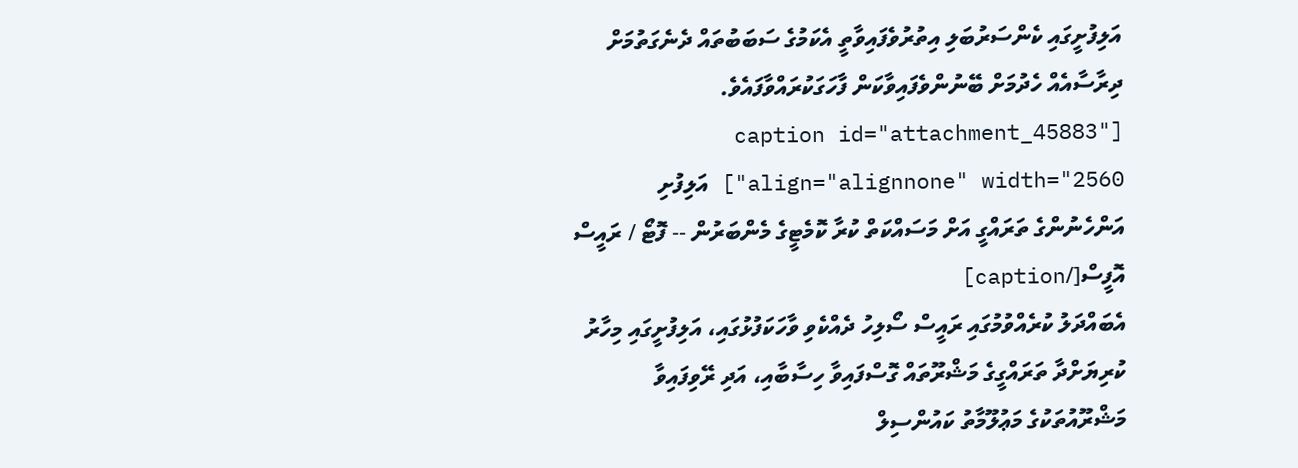އަލިފުށީގައި ކެންސަރުބަލި އިތުރުވެފައިވާތީ އެކަމުގެ ސަބަބުތައް ދެނެގަތުމަށް ދިރާސާއެއް ހެދުމަށް ބޭނުންވެފައިވާކަން ފާހަގަކުރައްވާފައެވެ.
[caption id="attachment_45883" align="alignnone" width="2560"] އަލިފުށި އަންހެނުންގެ ތަރައްގީ އަށް މަސައްކަތް ކުރާ ކޮމެޓީގެ މެންބަރުން -- ފޮޓޯ / ރައީސް އޮފީސް[/caption]
އެބައްދަލު ކުރެއްވުމުގައި ރައީސް ސޯލިހު ދެއްކެވި ވާހަކަފުޅުގައި، އަލިފުށީގައި މިހާރު ކުރިޔަށްދާ ތަރައްގީގެ މަޝްރޫތައް ގޮސްފައިވާ ހިސާބާއި، އަދި ރޭވިފައިވާ މަޝްރޫއުތަކުގެ މަޢުލޫމާތު ކައުންސިލް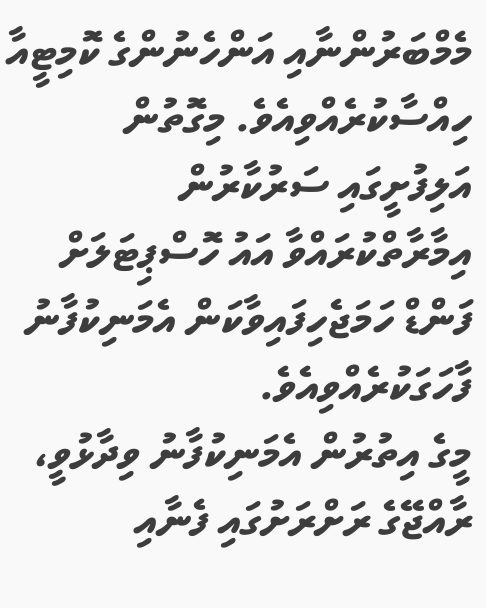މެމްބަރުންނާއި އަންހެނުންގެ ކޮމިޓީއާ ހިއްސާކުރެއްވިއެވެ. މިގޮތުން އަލިފުށީގައި ސަރުކާރުން އިމާރާތްކުރައްވާ އައު ހޮސްޕިޓަލަށް ފަންޑް ހަމަޖެހިފައިވާކަން އެމަނިކުފާނު ފާހަގަކުރެއްވިއެވެ.
މީގެ އިތުރުން އެމަނިކުފާނު ވިދާޅުވީ، ރާއްޖޭގެ ރަށްރަށުގައި ފެނާއި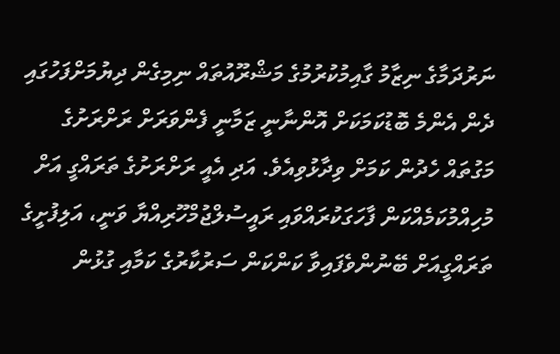ނަރުދަމާގެ ނިޒާމު ގާއިމުކުރުމުގެ މަޝްރޫއުތައް ނިމިގެން ދިޔުމަށްފަހުގައި ދެން އެންމެ ބޮޑުކަމަކަށް އޮންނާނީ ޒަމާނީ ފެންވަރަށް ރަށްރަށުގެ މަގުތައް ހެދުން ކަމަށް ވިދާޅުވިއެވެ. އަދި އެއީ ރަށްރަށުގެ ތަރައްގީ އަށް މުހިއްމުކަމެއްކަން ފާހަގަކުރައްވައި ރައީސުލްޖުމްހޫރިއްޔާ ވަނީ، އަލިފުށީގެ ތަރައްގީއަށް ބޭނުންވެފައިވާ ކަންކަން ސަރުކާރުގެ ކަމާއި ގުޅުން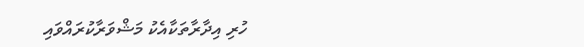ހުރި އިދާރާތަކާއެކު މަޝްވަރާކުރައްވައި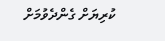ކުރިޔަށް ގެންދެވުމަށް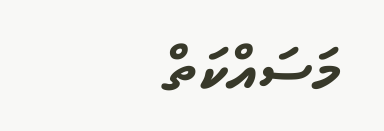މަސައްކަތް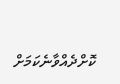ކޮށްދެއްވާނެކަމަށް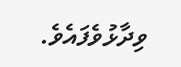ވިދާޅުވެފައެވެ.